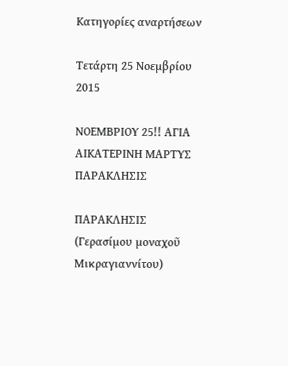Κατηγορίες αναρτήσεων

Τετάρτη 25 Νοεμβρίου 2015

ΝΟΕΜΒΡΙΟΥ 25!! ΑΓΙΑ ΑΙΚΑΤΕΡΙΝΗ ΜΑΡΤΥΣ ΠΑΡΑΚΛΗΣΙΣ

ΠΑΡΑΚΛΗΣΙΣ
(Γερασίμου μοναχοῦ Μικραγιαννίτου)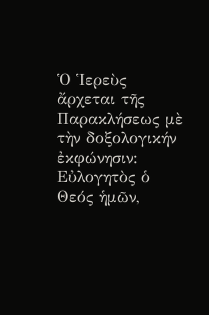Ὁ Ἱερεὺς ἄρχεται τῆς Παρακλήσεως μὲ τὴν δοξολογικήν ἐκφώνησιν:
Εὐλογητὸς ὁ Θεός ἡμῶν,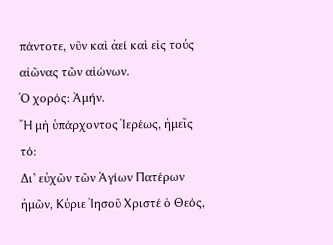πάντοτε, νῦν καὶ ἀεί καὶ εἰς τούς αἰῶνας τῶν αἰώνων.
Ὁ χορός: Ἀμήν.
Ἤ μὴ ὑπάρχοντος Ἱερέως, ἡμεῖς τό:
Δι’ εὐχῶν τῶν Ἁγίων Πατέρων ἡμῶν, Κύριε Ἰησοῦ Χριστέ ὁ Θεός,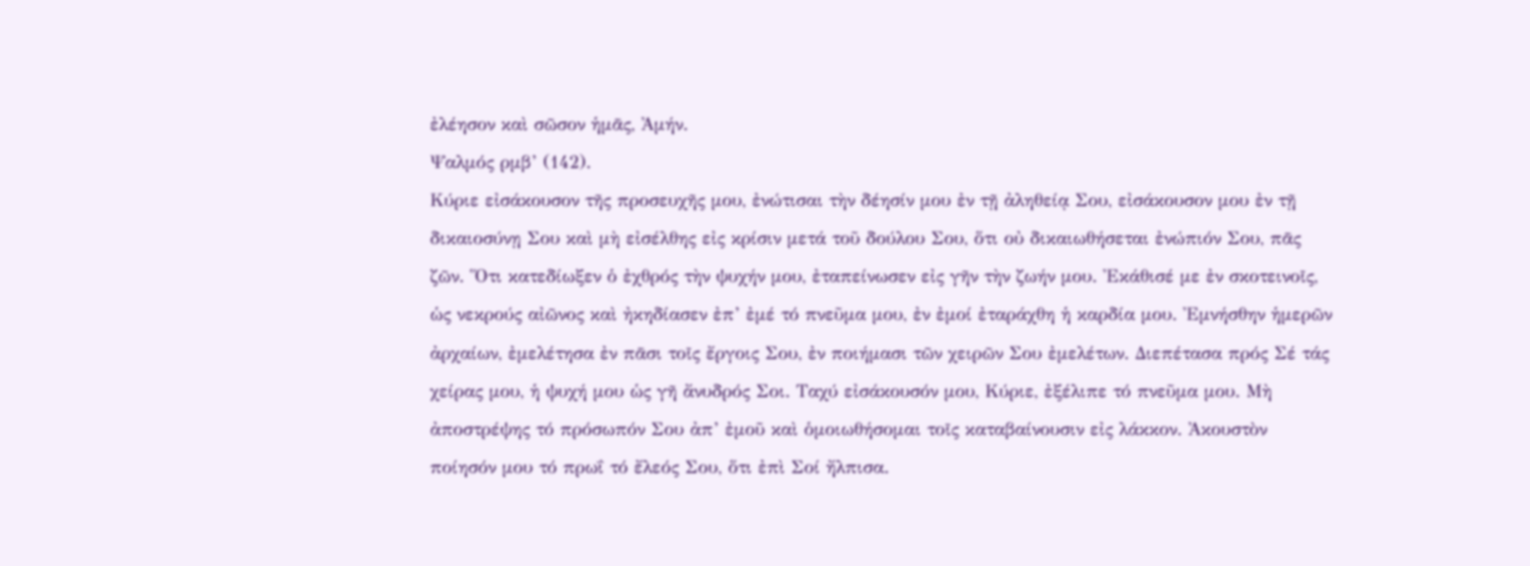ἐλέησον καὶ σῶσον ἡμᾶς, Ἀμήν.
Ψαλμός ρμβ’ (142).
Κύριε εἰσάκουσον τῆς προσευχῆς μου, ἐνώτισαι τὴν δέησίν μου ἐν τῇ ἀληθείᾳ Σου, εἰσάκουσον μου ἐν τῇ δικαιοσύνῃ Σου καὶ μὴ εἰσέλθης εἰς κρίσιν μετά τοῦ δούλου Σου, ὅτι οὐ δικαιωθήσεται ἐνώπιόν Σου, πᾶς ζῶν. Ὅτι κατεδίωξεν ὁ ἐχθρός τὴν ψυχήν μου, ἐταπείνωσεν εἰς γῆν τὴν ζωήν μου. Ἐκάθισέ με ἐν σκοτεινοῖς, ὡς νεκρούς αἰῶνος καὶ ἠκηδίασεν ἐπ’ ἐμέ τό πνεῦμα μου, ἐν ἐμοί ἐταράχθη ἡ καρδία μου. Ἐμνήσθην ἡμερῶν ἀρχαίων, ἐμελέτησα ἐν πᾶσι τοῖς ἔργοις Σου, ἐν ποιήμασι τῶν χειρῶν Σου ἐμελέτων. Διεπέτασα πρός Σέ τάς χείρας μου, ἡ ψυχή μου ὡς γῆ ἄνυδρός Σοι. Ταχύ εἰσάκουσόν μου, Κύριε, ἐξέλιπε τό πνεῦμα μου. Μὴ ἀποστρέψης τό πρόσωπόν Σου ἀπ’ ἐμοῦ καὶ ὁμοιωθήσομαι τοῖς καταβαίνουσιν εἰς λάκκον. Ἀκουστὸν ποίησόν μου τό πρωΐ τό ἔλεός Σου, ὅτι ἐπὶ Σοί ἤλπισα.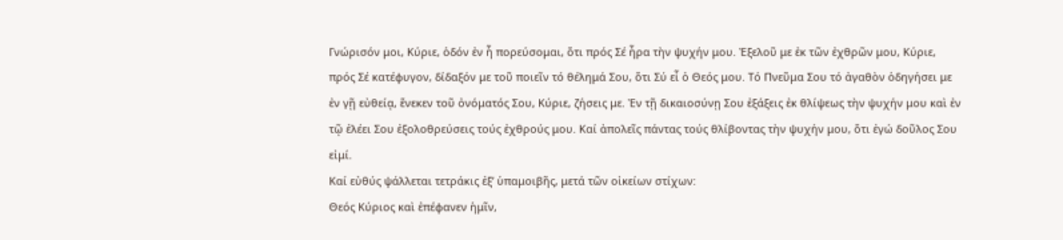Γνώρισόν μοι, Κύριε, ὁδόν ἐν ἧ πορεύσομαι, ὅτι πρός Σέ ἦρα τὴν ψυχήν μου. Ἐξελοῦ με ἐκ τῶν ἐχθρῶν μου, Κύριε, πρός Σέ κατέφυγον, δίδαξόν με τοῦ ποιεῖν τό θέλημά Σου, ὅτι Σύ εἶ ὁ Θεός μου. Τό Πνεῦμα Σου τό ἀγαθὸν ὁδηγήσει με ἐν γῇ εὐθείᾳ, ἕνεκεν τοῦ ὀνόματός Σου, Κύριε, ζήσεις με. Ἐν τῇ δικαιοσύνῃ Σου ἐξάξεις ἐκ θλίψεως τὴν ψυχήν μου καὶ ἐν τῷ ἐλέει Σου ἐξολοθρεύσεις τούς ἐχθρούς μου. Καί ἀπολεῖς πάντας τούς θλίβοντας τὴν ψυχήν μου, ὅτι ἐγώ δοῦλος Σου εἰμί.
Καί εὐθύς ψάλλεται τετράκις ἐξ’ ὑπαμοιβῆς, μετά τῶν οἰκείων στίχων:
Θεός Κύριος καὶ ἐπέφανεν ἡμῖν,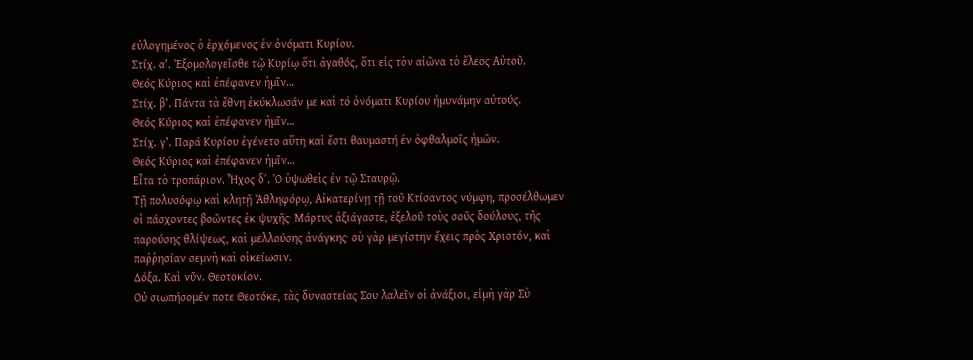εὐλογημένος ὁ ἐρχόμενος ἐν ὀνόματι Κυρίου.
Στίχ. α’. Ἐξομολογεῖσθε τῷ Κυρίῳ ὅτι ἀγαθός, ὅτι εἰς τὸν αἰῶνα τὸ ἔλεος Αὐτοῦ.
Θεός Κύριος καὶ ἐπέφανεν ἡμῖν…
Στίχ. β’. Πάντα τὰ ἔθνη ἐκύκλωσάν με καὶ τό ὀνόματι Κυρίου ἠμυνάμην αὐτούς.
Θεός Κύριος καὶ ἐπέφανεν ἡμῖν…
Στίχ. γ’. Παρά Κυρίου ἐγένετο αὕτη καὶ ἔστι θαυμαστή ἐν ὀφθαλμοῖς ἡμῶν.
Θεός Κύριος καὶ ἐπέφανεν ἡμῖν…
Εἶτα τὸ τροπάριον. Ἦχος δ΄. Ὁ ὑψωθεὶς ἐν τῷ Σταυρῷ.
Τῇ πολυσόφῳ καὶ κλητῇ Ἀθληφόρῳ, Αἰκατερίνῃ τῇ τοῦ Κτίσαντος νύμφη, προσέλθωμεν οἱ πάσχοντες βοῶντες ἐκ ψυχῆς· Μάρτυς ἀξιάγαστε, ἐξελοῦ τοὺς σοῦς δούλους, τῆς παρούσης θλίψεως, καὶ μελλούσης ἀνάγκης· σὺ γὰρ μεγίστην ἔχεις πρὸς Χριστόν, καὶ παῤῥησίαν σεμνὴ καὶ οἰκείωσιν.
Δόξα. Καὶ νῦν. Θεοτοκίον.
Οὐ σιωπήσομέν ποτε Θεοτόκε, τὰς δυναστείας Σου λαλεῖν οἱ ἀνάξιοι, εἰμὴ γὰρ Σὺ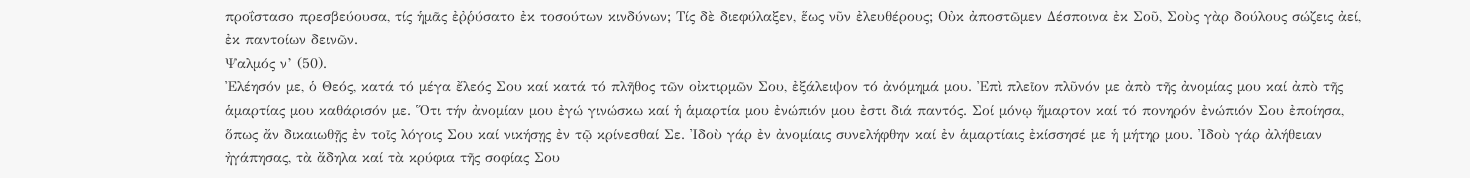προΐστασο πρεσβεύουσα, τίς ἡμᾶς ἐῤῥύσατο ἐκ τοσούτων κινδύνων; Τίς δὲ διεφύλαξεν, ἕως νῦν ἐλευθέρους; Οὐκ ἀποστῶμεν Δέσποινα ἐκ Σοῦ, Σοὺς γὰρ δούλους σώζεις ἀεί, ἐκ παντοίων δεινῶν.
Ψαλμός ν’ (50).
Ἐλέησόν με, ὁ Θεός, κατά τό μέγα ἔλεός Σου καί κατά τό πλῆθος τῶν οἰκτιρμῶν Σου, ἐξάλειψον τό ἀνόμημά μου. Ἐπὶ πλεῖον πλῦνόν με ἀπὸ τῆς ἀνομίας μου καί ἀπὸ τῆς ἁμαρτίας μου καθάρισόν με. Ὅτι τήν ἀνομίαν μου ἐγώ γινώσκω καί ἡ ἁμαρτία μου ἐνώπιόν μου ἐστι διά παντός. Σοί μόνῳ ἥμαρτον καί τό πονηρόν ἐνώπιόν Σου ἐποίησα, ὅπως ἄν δικαιωθῇς ἐν τοῖς λόγοις Σου καί νικήσῃς ἐν τῷ κρίνεσθαί Σε. Ἰδοὺ γάρ ἐν ἀνομίαις συνελήφθην καί ἐν ἁμαρτίαις ἐκίσσησέ με ἡ μήτηρ μου. Ἰδοὺ γάρ ἀλήθειαν ἠγάπησας, τὰ ἄδηλα καί τὰ κρύφια τῆς σοφίας Σου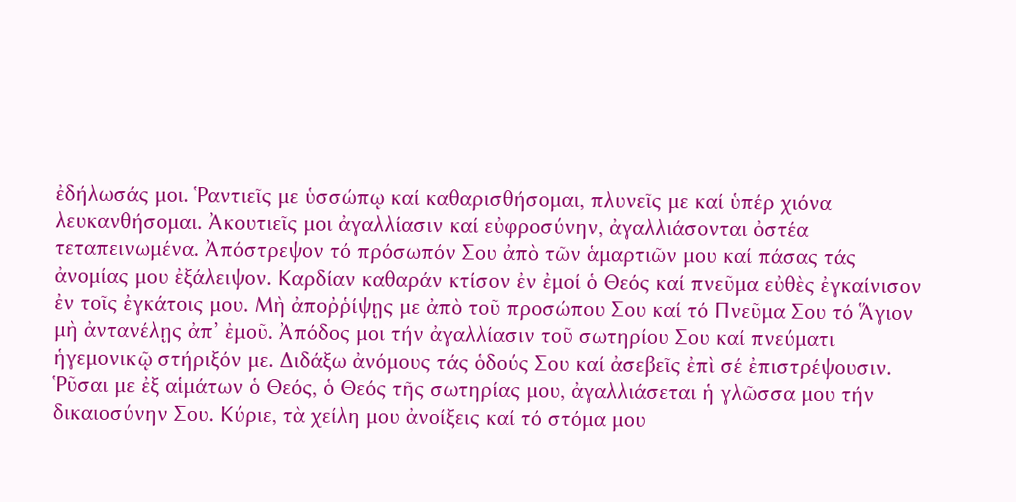ἐδήλωσάς μοι. Ῥαντιεῖς με ὑσσώπῳ καί καθαρισθήσομαι, πλυνεῖς με καί ὑπέρ χιόνα λευκανθήσομαι. Ἀκουτιεῖς μοι ἀγαλλίασιν καί εὐφροσύνην, ἀγαλλιάσονται ὀστέα τεταπεινωμένα. Ἀπόστρεψον τό πρόσωπόν Σου ἀπὸ τῶν ἁμαρτιῶν μου καί πάσας τάς ἀνομίας μου ἐξάλειψον. Καρδίαν καθαράν κτίσον ἐν ἐμοί ὁ Θεός καί πνεῦμα εὐθὲς ἐγκαίνισον ἐν τοῖς ἐγκάτοις μου. Μὴ ἀποῤῥίψῃς με ἀπὸ τοῦ προσώπου Σου καί τό Πνεῦμα Σου τό Ἅγιον μὴ ἀντανέλῃς ἀπ’ ἐμοῦ. Ἀπόδος μοι τήν ἀγαλλίασιν τοῦ σωτηρίου Σου καί πνεύματι ἡγεμονικῷ στήριξόν με. Διδάξω ἀνόμους τάς ὁδούς Σου καί ἀσεβεῖς ἐπὶ σέ ἐπιστρέψουσιν. Ῥῦσαι με ἐξ αἱμάτων ὁ Θεός, ὁ Θεός τῆς σωτηρίας μου, ἀγαλλιάσεται ἡ γλῶσσα μου τήν δικαιοσύνην Σου. Κύριε, τὰ χείλη μου ἀνοίξεις καί τό στόμα μου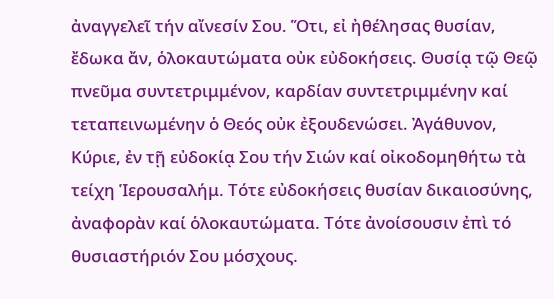ἀναγγελεῖ τήν αἴνεσίν Σου. Ὅτι, εἰ ἠθέλησας θυσίαν, ἔδωκα ἄν, ὁλοκαυτώματα οὐκ εὐδοκήσεις. Θυσίᾳ τῷ Θεῷ πνεῦμα συντετριμμένον, καρδίαν συντετριμμένην καί τεταπεινωμένην ὁ Θεός οὐκ ἐξουδενώσει. Ἀγάθυνον, Κύριε, ἐν τῇ εὐδοκίᾳ Σου τήν Σιών καί οἰκοδομηθήτω τὰ τείχη Ἱερουσαλήμ. Τότε εὐδοκήσεις θυσίαν δικαιοσύνης, ἀναφορὰν καί ὁλοκαυτώματα. Τότε ἀνοίσουσιν ἐπὶ τό θυσιαστήριόν Σου μόσχους.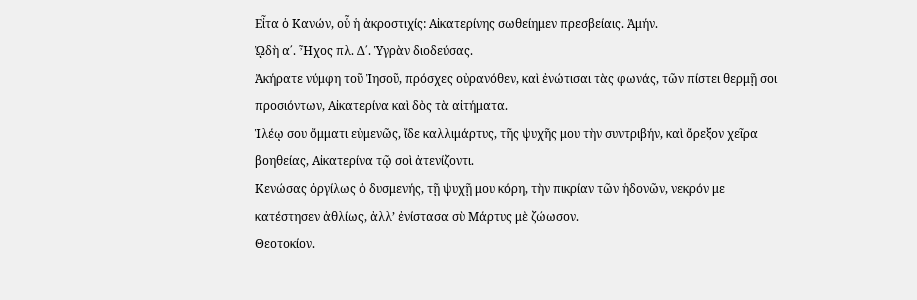Εἶτα ὁ Κανών, οὗ ἡ ἀκροστιχίς: Αἰκατερίνης σωθείημεν πρεσβείαις. Ἀμήν.
ᾨδὴ α΄. Ἦχος πλ. Δ΄. Ὑγρὰν διοδεύσας.
Ἀκήρατε νύμφη τοῦ Ἰησοῦ, πρόσχες οὐρανόθεν, καὶ ἐνώτισαι τὰς φωνάς, τῶν πίστει θερμῇ σοι προσιόντων, Αἰκατερίνα καὶ δὸς τὰ αἰτήματα.
Ἱλέῳ σου ὄμματι εὐμενῶς, ἴδε καλλιμάρτυς, τῆς ψυχῆς μου τὴν συντριβήν, καὶ ὄρεξον χεῖρα βοηθείας, Αἰκατερίνα τῷ σοὶ ἀτενίζοντι.
Κενώσας ὀργίλως ὁ δυσμενής, τῇ ψυχῇ μου κόρη, τὴν πικρίαν τῶν ἡδονῶν, νεκρόν με κατέστησεν ἀθλίως, ἀλλ’ ἐνίστασα σὺ Μάρτυς μὲ ζώωσον.
Θεοτοκίον.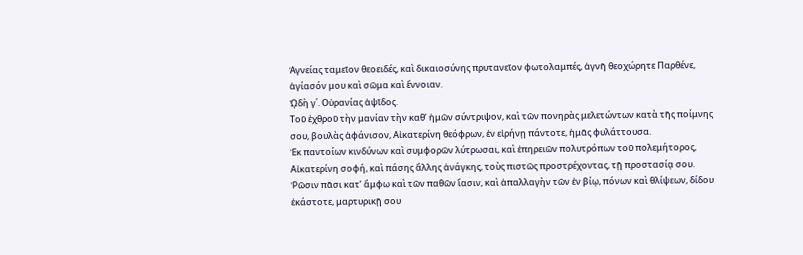Ἁγνείας ταμεῖον θεοειδές, καὶ δικαιοσύνης πρυτανεῖον φωτολαμπές, ἁγνῆ θεοχώρητε Παρθένε, ἁγίασόν μου καὶ σῶμα καὶ ἔννοιαν.
ᾨδὴ γ΄. Οὐρανίας ἁψῖδος.
Τοῦ ἐχθροῦ τὴν μανίαν τὴν καθ’ ἡμῶν σύντριψον, καὶ τῶν πονηρὰς μελετώντων κατὰ τῆς ποίμνης σου, βουλὰς ἀφάνισον, Αἰκατερίνη θεόφρων, ἐν εἰρήνῃ πάντοτε, ἡμᾶς φυλάττουσα.
Ἐκ παντοίων κινδύνων καὶ συμφορῶν λύτρωσαι, καὶ ἐπηρειῶν πολυτρόπων τοῦ πολεμήτορος, Αἰκατερίνη σοφή, καὶ πάσης ἄλλης ἀνάγκης, τοὺς πιστῶς προστρέχοντας, τῇ προστασίᾳ σου.
Ῥῶσιν πᾶσι κατ’ ἄμφω καὶ τῶν παθῶν ἴασιν, καὶ ἀπαλλαγὴν τῶν ἐν βίῳ, πόνων καὶ θλίψεων, δίδου ἑκάστοτε, μαρτυρικῇ σου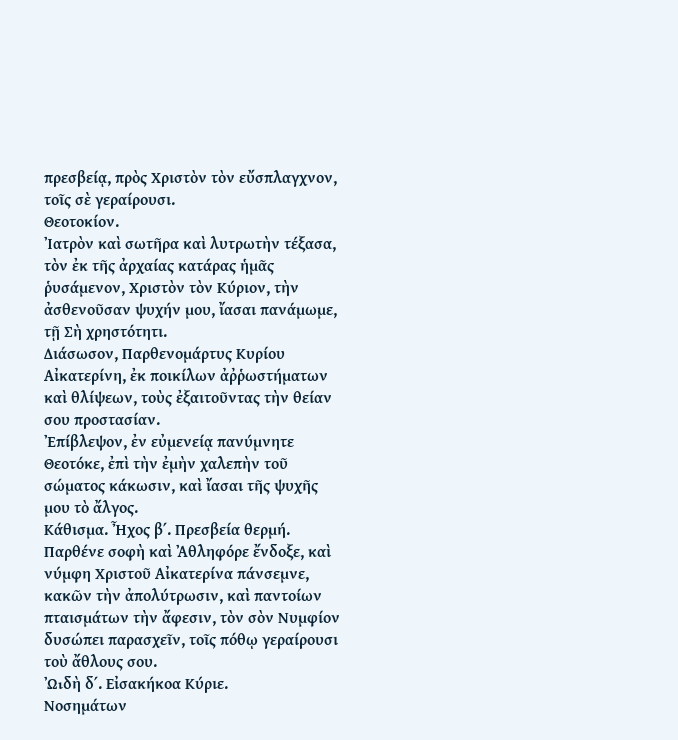πρεσβείᾳ, πρὸς Χριστὸν τὸν εὔσπλαγχνον, τοῖς σὲ γεραίρουσι.
Θεοτοκίον.
Ἰατρὸν καὶ σωτῆρα καὶ λυτρωτὴν τέξασα, τὸν ἐκ τῆς ἀρχαίας κατάρας ἡμᾶς ῥυσάμενον, Χριστὸν τὸν Κύριον, τὴν ἀσθενοῦσαν ψυχήν μου, ἴασαι πανάμωμε, τῇ Σὴ χρηστότητι.
Διάσωσον, Παρθενομάρτυς Κυρίου Αἰκατερίνη, ἐκ ποικίλων ἀῤῥωστήματων καὶ θλίψεων, τοὺς ἐξαιτοῦντας τὴν θείαν σου προστασίαν.
Ἐπίβλεψον, ἐν εὐμενείᾳ πανύμνητε Θεοτόκε, ἐπὶ τὴν ἐμὴν χαλεπὴν τοῦ σώματος κάκωσιν, καὶ ἴασαι τῆς ψυχῆς μου τὸ ἄλγος.
Κάθισμα. Ἦχος β΄. Πρεσβεία θερμή.
Παρθένε σοφὴ καὶ Ἀθληφόρε ἔνδοξε, καὶ νύμφη Χριστοῦ Αἰκατερίνα πάνσεμνε, κακῶν τὴν ἀπολύτρωσιν, καὶ παντοίων πταισμάτων τὴν ἄφεσιν, τὸν σὸν Νυμφίον δυσώπει παρασχεῖν, τοῖς πόθῳ γεραίρουσι τοὺ ἄθλους σου.
ᾨδὴ δ΄. Εἰσακήκοα Κύριε.
Νοσημάτων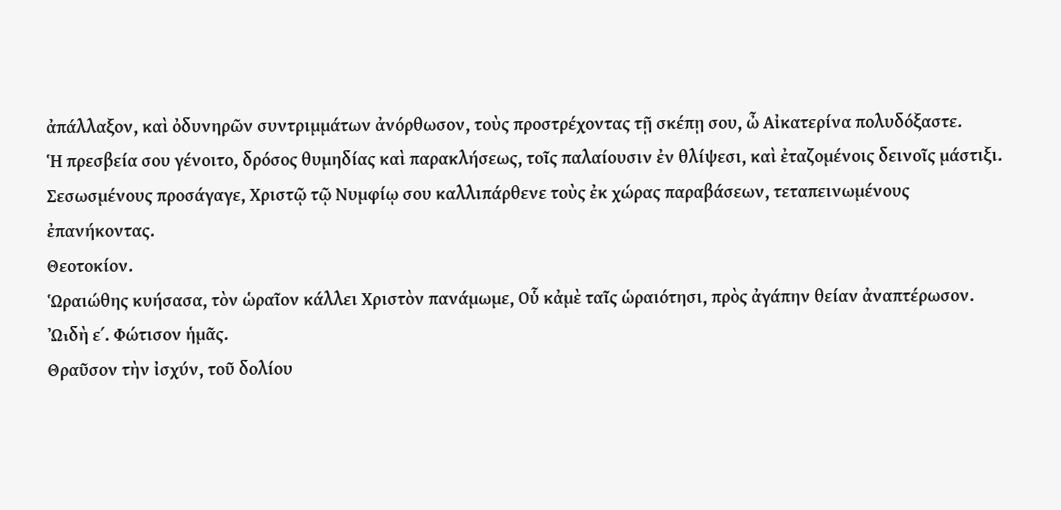ἀπάλλαξον, καὶ ὀδυνηρῶν συντριμμάτων ἀνόρθωσον, τοὺς προστρέχοντας τῇ σκέπῃ σου, ὦ Αἰκατερίνα πολυδόξαστε.
Ἡ πρεσβεία σου γένοιτο, δρόσος θυμηδίας καὶ παρακλήσεως, τοῖς παλαίουσιν ἐν θλίψεσι, καὶ ἐταζομένοις δεινοῖς μάστιξι.
Σεσωσμένους προσάγαγε, Χριστῷ τῷ Νυμφίῳ σου καλλιπάρθενε τοὺς ἐκ χώρας παραβάσεων, τεταπεινωμένους ἐπανήκοντας.
Θεοτοκίον.
Ὡραιώθης κυήσασα, τὸν ὡραῖον κάλλει Χριστὸν πανάμωμε, Οὗ κἀμὲ ταῖς ὡραιότησι, πρὸς ἀγάπην θείαν ἀναπτέρωσον.
ᾨδὴ ε΄. Φώτισον ἡμᾶς.
Θραῦσον τὴν ἰσχύν, τοῦ δολίου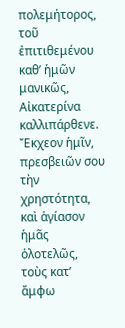πολεμήτορος, τοῦ ἐπιτιθεμένου καθ’ ἡμῶν μανικῶς, Αἰκατερίνα καλλιπάρθενε.
Ἔκχεον ἡμῖν, πρεσβειῶν σου τὴν χρηστότητα, καὶ ἁγίασον ἡμᾶς ὁλοτελῶς, τοὺς κατ’ ἄμφω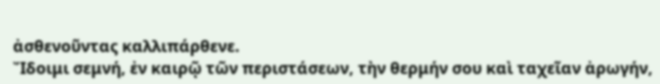ἀσθενοῦντας καλλιπάρθενε.
Ἴδοιμι σεμνή, ἐν καιρῷ τῶν περιστάσεων, τὴν θερμήν σου καὶ ταχεῖαν ἀρωγήν,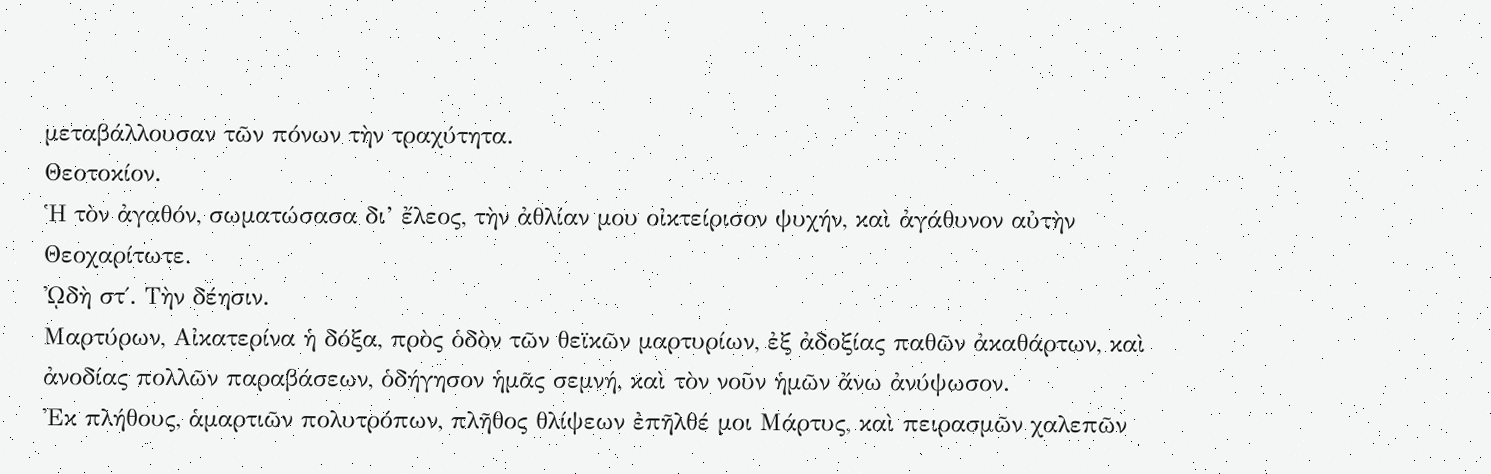μεταβάλλουσαν τῶν πόνων τὴν τραχύτητα.
Θεοτοκίον.
Ἡ τὸν ἀγαθόν, σωματώσασα δι’ ἔλεος, τὴν ἀθλίαν μου οἰκτείρισον ψυχήν, καὶ ἀγάθυνον αὐτὴν Θεοχαρίτωτε.
ᾨδὴ στ΄. Τὴν δέησιν.
Μαρτύρων, Αἰκατερίνα ἡ δόξα, πρὸς ὁδὸν τῶν θεϊκῶν μαρτυρίων, ἐξ ἀδοξίας παθῶν ἀκαθάρτων, καὶ ἀνοδίας πολλῶν παραβάσεων, ὁδήγησον ἡμᾶς σεμνή, καὶ τὸν νοῦν ἡμῶν ἄνω ἀνύψωσον.
Ἐκ πλήθους, ἁμαρτιῶν πολυτρόπων, πλῆθος θλίψεων ἐπῆλθέ μοι Μάρτυς, καὶ πειρασμῶν χαλεπῶν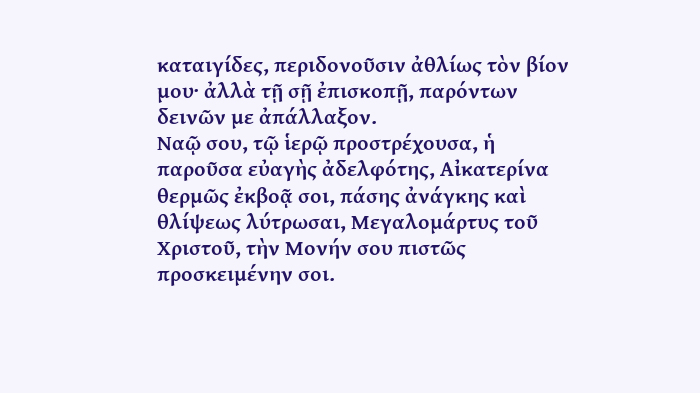καταιγίδες, περιδονοῦσιν ἀθλίως τὸν βίον μου· ἀλλὰ τῇ σῇ ἐπισκοπῇ, παρόντων δεινῶν με ἀπάλλαξον.
Ναῷ σου, τῷ ἱερῷ προστρέχουσα, ἡ παροῦσα εὐαγὴς ἀδελφότης, Αἰκατερίνα θερμῶς ἐκβοᾷ σοι, πάσης ἀνάγκης καὶ θλίψεως λύτρωσαι, Μεγαλομάρτυς τοῦ Χριστοῦ, τὴν Μονήν σου πιστῶς προσκειμένην σοι.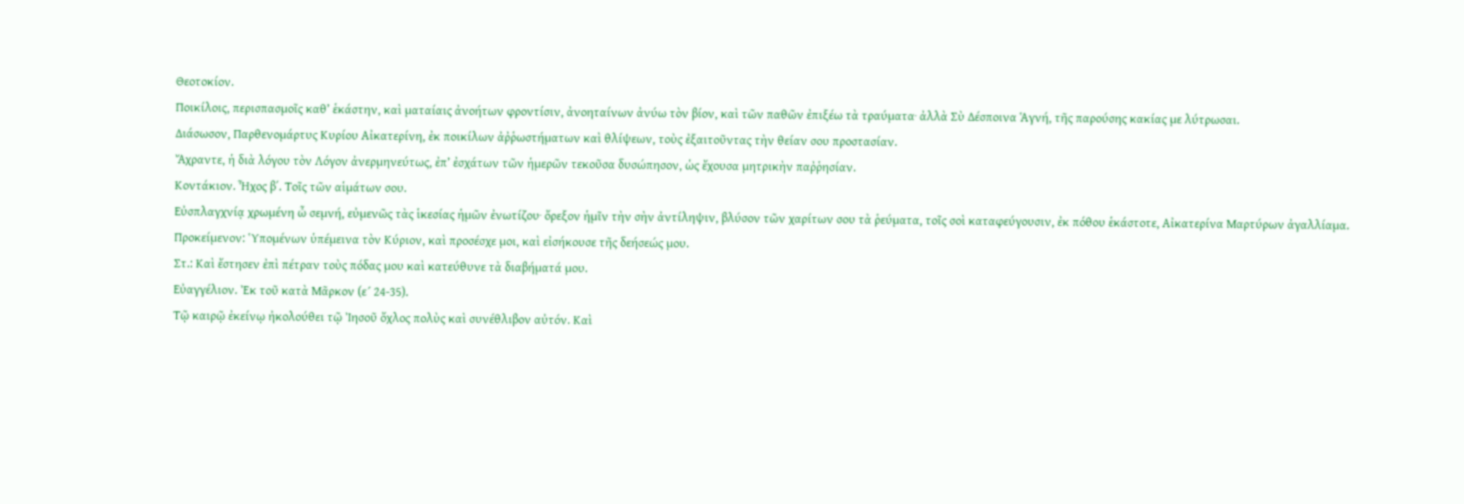Θεοτοκίον.
Ποικίλοις, περισπασμοῖς καθ’ ἑκάστην, καὶ ματαίαις ἀνοήτων φροντίσιν, ἀνοηταίνων ἀνύω τὸν βίον, καὶ τῶν παθῶν ἐπιξέω τὰ τραύματα· ἀλλὰ Σὺ Δέσποινα Ἁγνή, τῆς παρούσης κακίας με λύτρωσαι.
Διάσωσον, Παρθενομάρτυς Κυρίου Αἰκατερίνη, ἐκ ποικίλων ἀῤῥωστήματων καὶ θλίψεων, τοὺς ἐξαιτοῦντας τὴν θείαν σου προστασίαν.
Ἄχραντε, ἡ διὰ λόγου τὸν Λόγον ἀνερμηνεύτως, ἐπ’ ἐσχάτων τῶν ἡμερῶν τεκοῦσα δυσώπησον, ὡς ἔχουσα μητρικὴν παῤῥησίαν.
Κοντάκιον. Ἦχος β΄. Τοῖς τῶν αἱμάτων σου.
Εὐσπλαγχνίᾳ χρωμένη ὦ σεμνή, εὐμενῶς τὰς ἱκεσίας ἡμῶν ἐνωτίζου· ὄρεξον ἡμῖν τὴν σὴν ἀντίληψιν, βλύσον τῶν χαρίτων σου τὰ ῥεύματα, τοῖς σοὶ καταφεύγουσιν, ἐκ πόθου ἑκάστοτε, Αἰκατερίνα Μαρτύρων ἀγαλλίαμα.
Προκείμενον: Ὑπομένων ὑπέμεινα τὸν Κύριον, καὶ προσέσχε μοι, καὶ εἰσήκουσε τῆς δεήσεώς μου.
Στ.: Καὶ ἔστησεν ἐπὶ πέτραν τοὺς πόδας μου καὶ κατεύθυνε τὰ διαβήματά μου.
Εὐαγγέλιον. Ἐκ τοῦ κατὰ Μᾶρκον (ε´ 24-35).
Τῷ καιρῷ ἐκείνῳ ἠκολούθει τῷ Ἰησοῦ ὄχλος πολὺς καὶ συνέθλιβον αὐτόν. Καὶ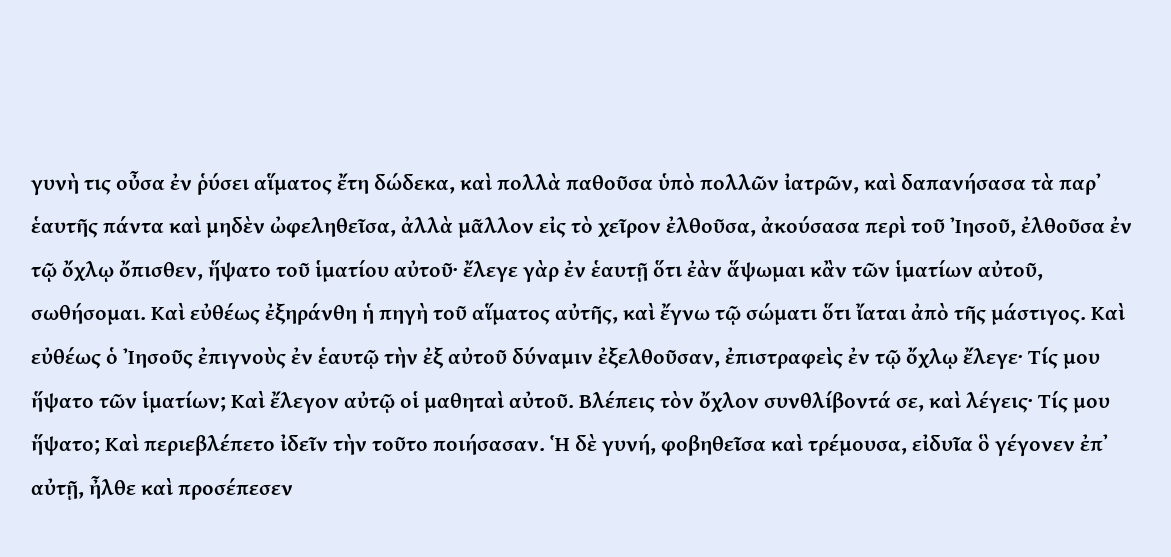γυνὴ τις οὖσα ἐν ῥύσει αἵματος ἔτη δώδεκα, καὶ πολλὰ παθοῦσα ὑπὸ πολλῶν ἰατρῶν, καὶ δαπανήσασα τὰ παρ᾿ ἑαυτῆς πάντα καὶ μηδὲν ὠφεληθεῖσα, ἀλλὰ μᾶλλον εἰς τὸ χεῖρον ἐλθοῦσα, ἀκούσασα περὶ τοῦ Ἰησοῦ, ἐλθοῦσα ἐν τῷ ὄχλῳ ὄπισθεν, ἥψατο τοῦ ἱματίου αὐτοῦ· ἔλεγε γὰρ ἐν ἑαυτῇ ὅτι ἐὰν ἅψωμαι κἂν τῶν ἱματίων αὐτοῦ, σωθήσομαι. Καὶ εὐθέως ἐξηράνθη ἡ πηγὴ τοῦ αἵματος αὐτῆς, καὶ ἔγνω τῷ σώματι ὅτι ἴαται ἀπὸ τῆς μάστιγος. Καὶ εὐθέως ὁ Ἰησοῦς ἐπιγνοὺς ἐν ἑαυτῷ τὴν ἐξ αὐτοῦ δύναμιν ἐξελθοῦσαν, ἐπιστραφεὶς ἐν τῷ ὄχλῳ ἔλεγε· Τίς μου ἥψατο τῶν ἱματίων; Καὶ ἔλεγον αὐτῷ οἱ μαθηταὶ αὐτοῦ. Βλέπεις τὸν ὄχλον συνθλίβοντά σε, καὶ λέγεις· Τίς μου ἥψατο; Καὶ περιεβλέπετο ἰδεῖν τὴν τοῦτο ποιήσασαν. Ἡ δὲ γυνή, φοβηθεῖσα καὶ τρέμουσα, εἰδυῖα ὃ γέγονεν ἐπ᾿ αὐτῇ, ἦλθε καὶ προσέπεσεν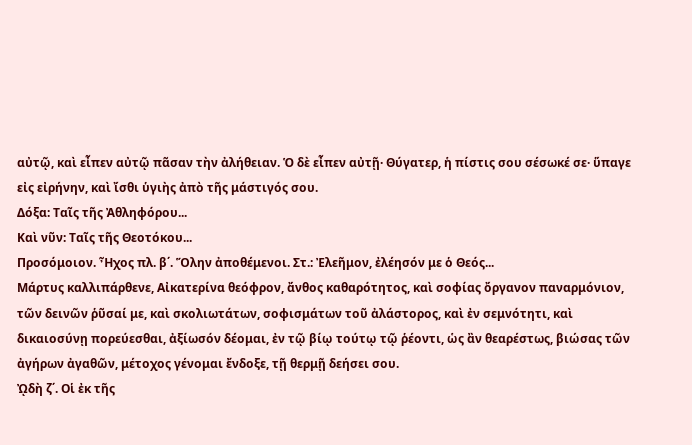αὐτῷ, καὶ εἶπεν αὐτῷ πᾶσαν τὴν ἀλήθειαν. Ὁ δὲ εἶπεν αὐτῇ· Θύγατερ, ἡ πίστις σου σέσωκέ σε· ὕπαγε εἰς εἰρήνην, καὶ ἴσθι ὑγιὴς ἀπὸ τῆς μάστιγός σου.
Δόξα: Ταῖς τῆς Ἀθληφόρου...
Καὶ νῦν: Ταῖς τῆς Θεοτόκου...
Προσόμοιον. Ἦχος πλ. β΄. Ὅλην ἀποθέμενοι. Στ.: Ἐλεῆμον, ἐλέησόν με ὁ Θεός...
Μάρτυς καλλιπάρθενε, Αἰκατερίνα θεόφρον, ἄνθος καθαρότητος, καὶ σοφίας ὄργανον παναρμόνιον, τῶν δεινῶν ῥῦσαί με, καὶ σκολιωτάτων, σοφισμάτων τοῦ ἀλάστορος, καὶ ἐν σεμνότητι, καὶ δικαιοσύνῃ πορεύεσθαι, ἀξίωσόν δέομαι, ἐν τῷ βίῳ τούτῳ τῷ ῥέοντι, ὡς ἂν θεαρέστως, βιώσας τῶν ἀγήρων ἀγαθῶν, μέτοχος γένομαι ἔνδοξε, τῇ θερμῇ δεήσει σου.
ᾨδὴ ζ΄. Οἱ ἐκ τῆς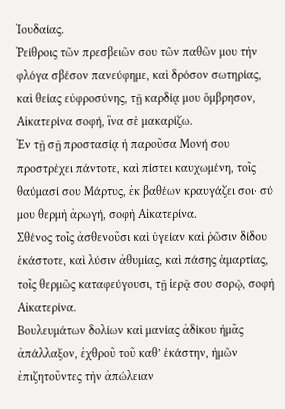Ἰουδαίας.
Ῥείθροις τῶν πρεσβειῶν σου τῶν παθῶν μου τὴν φλόγα σβέσον πανεύφημε, καὶ δρόσον σωτηρίας, καὶ θείας εὐφροσύνης, τῇ καρδίᾳ μου ὄμβρησον, Αἰκατερίνα σοφή, ἵνα σὲ μακαρίζω.
Ἐν τῇ σῇ προστασίᾳ ἡ παροῦσα Μονή σου προστρέχει πάντοτε, καὶ πίστει καυχωμένη, τοῖς θαύμασί σου Μάρτυς, ἐκ βαθέων κραυγάζει σοι· σύ μου θερμὴ ἀρωγή, σοφὴ Αἰκατερίνα.
Σθένος τοῖς ἀσθενοῦσι καὶ ὑγείαν καὶ ῥῶσιν δίδου ἑκάστοτε, καὶ λύσιν ἀθυμίας, καὶ πάσης ἁμαρτίας, τοῖς θερμῶς καταφεύγουσι, τῇ ἱερᾷ σου σορῷ, σοφὴ Αἰκατερίνα.
Βουλευμάτων δολίων καὶ μανίας ἀδίκου ἡμᾶς ἀπάλλαξον, ἐχθροῦ τοῦ καθ’ ἑκάστην, ἡμῶν ἐπιζητοῦντες τὴν ἀπώλειαν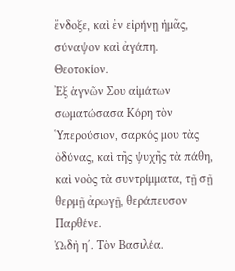ἔνδοξε, καὶ ἐν εἰρήνῃ ἡμᾶς, σύναψον καὶ ἀγάπη.
Θεοτοκίον.
Ἐξ ἁγνῶν Σου αἱμάτων σωματώσασα Κόρη τὸν Ὑπερούσιον, σαρκός μου τὰς ὀδύνας, καὶ τῆς ψυχῆς τὰ πάθη, καὶ νοὸς τὰ συντρίμματα, τῇ σῇ θερμῇ ἀρωγῇ, θεράπευσον Παρθένε.
ᾨδὴ η΄. Τὸν Βασιλέα.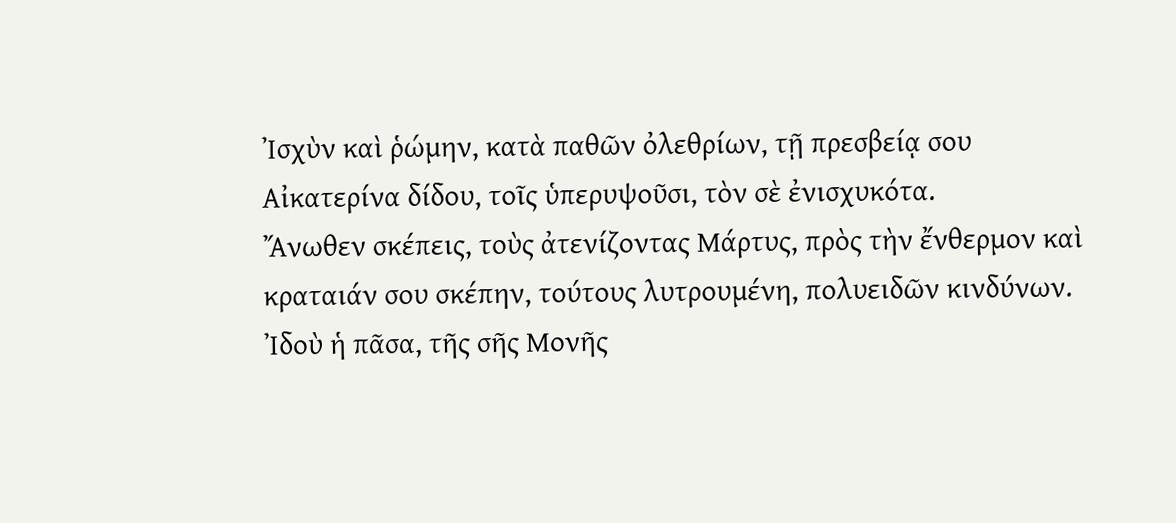Ἰσχὺν καὶ ῥώμην, κατὰ παθῶν ὀλεθρίων, τῇ πρεσβείᾳ σου Αἰκατερίνα δίδου, τοῖς ὑπερυψοῦσι, τὸν σὲ ἐνισχυκότα.
Ἄνωθεν σκέπεις, τοὺς ἀτενίζοντας Μάρτυς, πρὸς τὴν ἔνθερμον καὶ κραταιάν σου σκέπην, τούτους λυτρουμένη, πολυειδῶν κινδύνων.
Ἰδοὺ ἡ πᾶσα, τῆς σῆς Μονῆς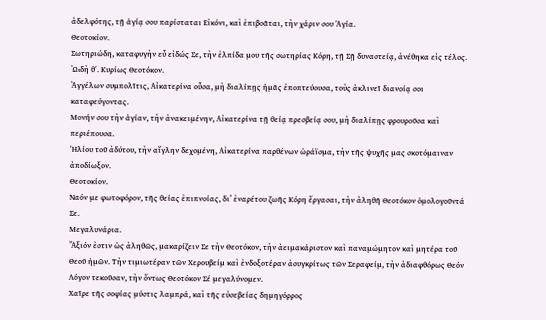ἀδελφότης, τῇ ἁγίᾳ σου παρίσταται Εἰκόνι, καὶ ἐπιβοᾶται, τὴν χάριν σου Ἁγία.
Θεοτοκίον.
Σωτηριώδη, καταφυγὴν εὖ εἰδώς Σε, τὴν ἐλπίδα μου τῆς σωτηρίας Κόρη, τῇ Σῇ δυναστείᾳ, ἀνέθηκα εἰς τέλος.
ᾨδὴ θ΄. Κυρίως Θεοτόκον.
Ἀγγέλων συμπολῖτις, Αἰκατερίνα οὖσα, μὴ διαλίπῃς ἡμᾶς ἐποπτεύουσα, τοὺς ἀκλινεῖ διανοίᾳ σοι καταφεύγοντας.
Μονήν σου τὴν ἁγίαν, τὴν ἀνακειμένην, Αἰκατερίνα τῇ θείᾳ πρεσβείᾳ σου, μὴ διαλίπῃς φρουροῦσα καὶ περιέπουσα.
Ἡλίου τοῦ ἀδύτου, τὴν αἴγλην δεχομένη, Αἰκατερίνα παρθένων ὡράϊσμα, τὴν τῆς ψυχῆς μας σκοτόμαιναν ἀποδίωξον.
Θεοτοκίον.
Ναόν με φωτοφόρον, τῆς θείας ἐπιπνοίας, δι’ ἐναρέτου ζωῆς Κόρη ἔργασαι, τὴν ἀληθῆ Θεοτόκον ὁμολογοῦντά Σε.
Μεγαλυνάρια.
Ἄξιόν ἐστιν ὡς ἀληθῶς, μακαρίζειν Σε τὴν Θεοτόκον, τὴν ἀειμακάριστον καὶ παναμώμητον καὶ μητέρα τοῦ Θεοῦ ἡμῶν. Τὴν τιμιωτέραν τῶν Χερουβείμ καὶ ἐνδοξοτέραν ἀσυγκρίτως τῶν Σεραφείμ, τὴν ἀδιαφθόρως Θεόν Λόγον τεκοῦσαν, τὴν ὄντως Θεοτόκον Σέ μεγαλύνομεν.
Χαῖρε τῆς σοφίας μύστις λαμπρά, καὶ τῆς εὐσεβείας δημηγόρρος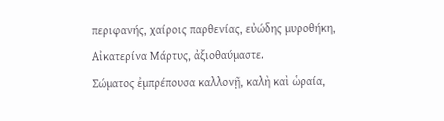περιφανής, χαίροις παρθενίας, εὐώδης μυροθήκη, Αἰκατερίνα Μάρτυς, ἀξιοθαύμαστε.
Σώματος ἐμπρέπουσα καλλονῇ, καλὴ καὶ ὡραία,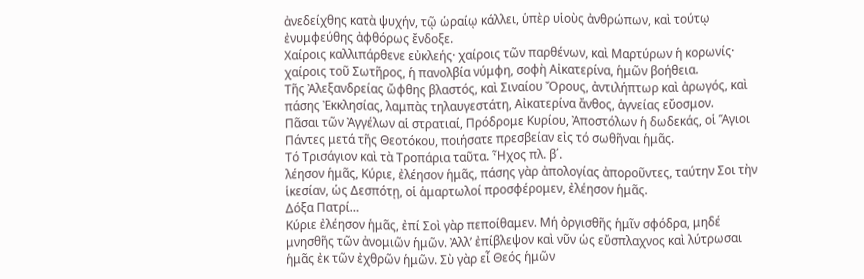ἀνεδείχθης κατὰ ψυχήν, τῷ ὡραίῳ κάλλει, ὑπὲρ υἱοὺς ἀνθρώπων, καὶ τούτῳ ἐνυμφεύθης ἀφθόρως ἔνδοξε.
Χαίροις καλλιπάρθενε εὐκλεής· χαίροις τῶν παρθένων, καὶ Μαρτύρων ἡ κορωνίς· χαίροις τοῦ Σωτῆρος, ἡ πανολβία νύμφη, σοφὴ Αἰκατερίνα, ἡμῶν βοήθεια.
Τῆς Ἀλεξανδρείας ὤφθης βλαστός, καὶ Σιναίου Ὄρους, ἀντιλήπτωρ καὶ ἀρωγός, καὶ πάσης Ἐκκλησίας, λαμπὰς τηλαυγεστάτη, Αἰκατερίνα ἄνθος, ἁγνείας εὔοσμον.
Πᾶσαι τῶν Ἀγγέλων αἱ στρατιαί, Πρόδρομε Κυρίου, Ἀποστόλων ἡ δωδεκάς, οἱ Ἅγιοι Πάντες μετά τῆς Θεοτόκου, ποιήσατε πρεσβείαν εἰς τό σωθῆναι ἡμᾶς.
Τό Τρισάγιον καὶ τὰ Τροπάρια ταῦτα. Ἦχος πλ. β΄.
λέησον ἡμᾶς, Κύριε, ἐλέησον ἡμᾶς, πάσης γὰρ ἀπολογίας ἀποροῦντες, ταύτην Σοι τὴν ἱκεσίαν, ὡς Δεσπότῃ, οἱ ἁμαρτωλοί προσφέρομεν, ἐλέησον ἡμᾶς.
Δόξα Πατρί…
Κύριε ἐλέησον ἡμᾶς, ἐπί Σοὶ γὰρ πεποίθαμεν. Μή ὀργισθῆς ἡμῖν σφόδρα, μηδέ μνησθῆς τῶν ἀνομιῶν ἡμῶν. Ἀλλ’ ἐπίβλεψον καὶ νῦν ὡς εὔσπλαχνος καὶ λύτρωσαι ἡμᾶς ἐκ τῶν ἐχθρῶν ἡμῶν. Σὺ γὰρ εἶ Θεός ἡμῶν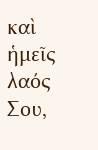καὶ ἡμεῖς λαός Σου,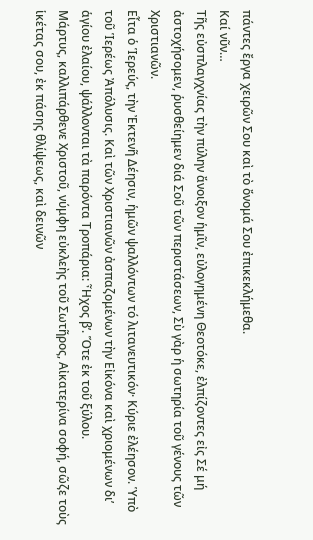πάντες ἔργα χειρῶν Σου καὶ τὸ ὄνομά Σου ἐπικεκλήμεθα.
Καί νῦν…
Τῆς εὐσπλαγχνίας τὴν πύλην ἄνοιξον ἡμῖν, εὐλογημένη Θεοτόκε, ἐλπίζοντες εἰς Σέ μή ἀστοχήσομεν, ῥυσθείημεν διά Σοῦ τῶν περιστάσεων, Σὺ γὰρ ἡ σωτηρία τοῦ γένους τῶν Χριστιανῶν.
Εἶτα ὁ Ἱερεύς, τὴν Ἐκτενῆ Δέησιν, ἡμῶν ψαλλόντων τό λιτανευτικόν· Κύριε ἐλέησον. Ὑπὸ τοῦ Ἱερέως Ἀπόλυσις. Καὶ τῶν Χριστιανῶν ἀσπαζομένων τὴν Εἰκόνα καὶ χριομένων δι’ ἁγίου ἐλαίου, ψάλλονται τὰ παρόντα Τροπάρια: Ἦχος β’. Ὅτε ἐκ τοῦ ξύλου.
Μάρτυς, καλλιπάρθενε Χριστοῦ, νύμφη εὐκλεὴς τοῦ Σωτῆρος, Αἰκατερίνα σοφή, σῶζε τοὺς ἱκέτας σου, ἐκ πάσης θλίψεως, καὶ δεινῶν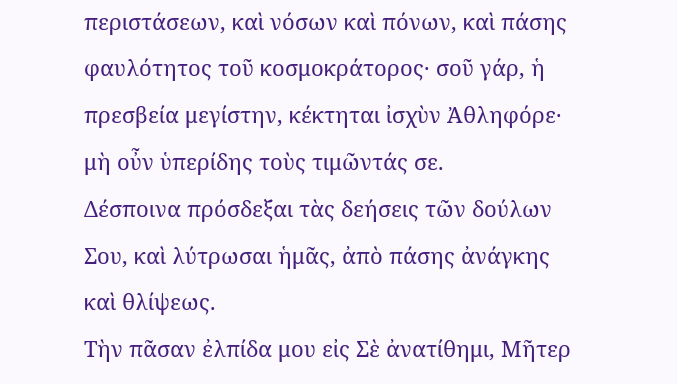περιστάσεων, καὶ νόσων καὶ πόνων, καὶ πάσης φαυλότητος τοῦ κοσμοκράτορος· σοῦ γάρ, ἡ πρεσβεία μεγίστην, κέκτηται ἰσχὺν Ἀθληφόρε· μὴ οὖν ὑπερίδης τοὺς τιμῶντάς σε.
Δέσποινα πρόσδεξαι τὰς δεήσεις τῶν δούλων Σου, καὶ λύτρωσαι ἡμᾶς, ἀπὸ πάσης ἀνάγκης καὶ θλίψεως.
Τὴν πᾶσαν ἐλπίδα μου εἰς Σὲ ἀνατίθημι, Μῆτερ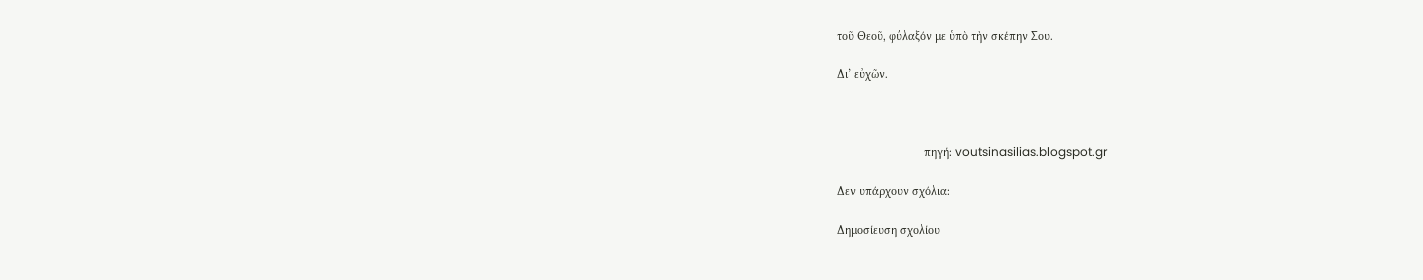τοῦ Θεοῦ, φύλαξόν με ὑπὸ τὴν σκέπην Σου.

Δι’ εὐχῶν.



                             πηγή: voutsinasilias.blogspot.gr

Δεν υπάρχουν σχόλια:

Δημοσίευση σχολίου